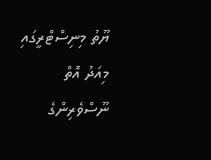ޔޫތު މިނިސްޓްރީގައި މިއަދު އޮތް ނޫސްވެރިންގެ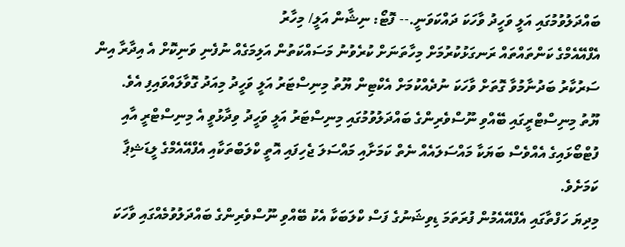ބައްދަލުވުމުގައި އަލީ ވަހީދު ވާހަކަ ދައްކަވަނީ.-- ފޮޓޯ: ނިޝާން އަލީ/ މިހާރު
އެފްއޭއެމްގެ ކަންތައްތައް ރަނގަޅުކުރުމަށް މިހާތަނަށް ކުރެވުނު މަސައްކަތުން އަލިމަގެއް ނުފެނި ވަނިކޮށް އެ އިދާރާ އިން ސަރުކާރު ބަދުނާމުވާ ގޮތަށް ވާހަކަ ނުދެއްކުމަށް އެކްޓިން ޔޫތު މިނިސްޓަރު އަލީ ވަހީދު މިއަދު ގޮވާލައްވައިފި އެވެ.
ޔޫތު މިނިސްޓްރީގައި ބޭއްވި ނޫސްވެރިންގެ ބައްދަލުވުމުގައި މިނިސްޓަރު އަލީ ވަހީދު ވިދާޅުވީ އެ މިނިސްޓްރީ އާއި ފުޓްބޯޅައިގެ އެއްވެސް ބަޔަކާ މައްސަލައެއް ނެތް ކަމަށާއި މައްސަލަ ޖެހިފައި އޮތީ ކްލަބްތަކާއި އެފްއޭއެމްގެ ލީޑަޝިޕާ ކަމަށެވެ.
މިދިޔަ ހަފްތާގައި އެފްއޭއެމުން ފުރަތަމަ ޑިވިޝަނުގެ ފަސް ކްލަބަކާ އެކު ބޭއްވި ނޫސްވެރިންގެ ބައްދަލުވުމެއްގައި ވާހަކަ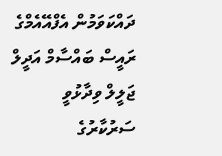ދައްކަވަމުން އެފްއޭއެމްގެ ރައީސް ބައްސާމް އަދީލް ޖަލީލް ވިދާޅުވީ ސަރުކާރުގެ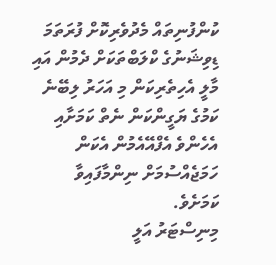ކުންފުނިތައް މެދުވެރިކޮށް ފުރަތަމަ ޑިވިޝަނުގެ ކްލަބްތަކަށް ދެމުން އައި މާލީ އެހިތެރިކަން މި އަހަރު ލިބޭނެ ކަމުގެ ޔަގީންކަން ނެތް ކަމަށާއި އެހެންވެ އެފްއޭއެމުން އެކަން ހަމަޖެއްސުމަށް ނިންމާފައިވާ ކަމަށެވެ.
މިނިސްޓަރު އަލީ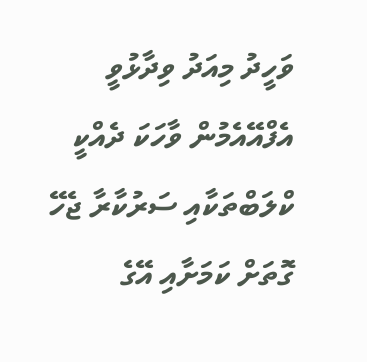ވަހީދު މިއަދު ވިދާޅުވީ އެފްއޭއެމުން ވާހަކަ ދެއްކީ ކްލަބްތަކާއި ސަރުކާރާ ޖެހޭ ގޮތަށް ކަމަށާއި އޭގެ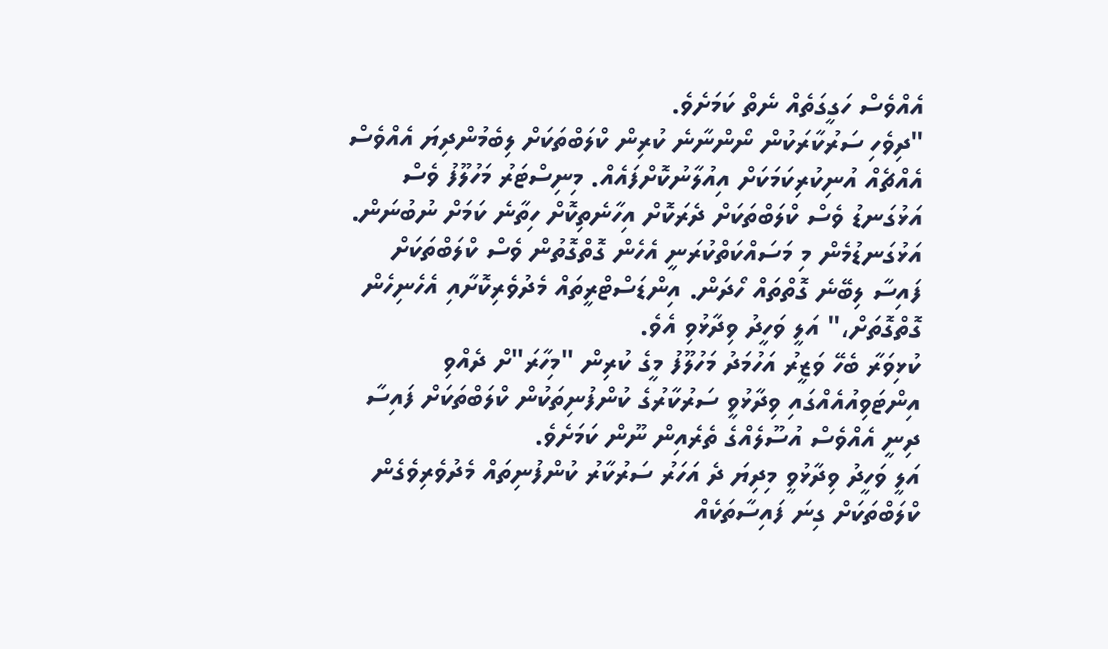އެއްވެސް ހަގީގަތެއް ނެތް ކަމަށެވެ.
"ދިވެހި ސަރުކާރަކުން ނޯންނާނެ ކުރިން ކްލަބްތަކަށް ލިބެމުންދިޔަ އެއްވެސް އެއްޗެއް އުނިކުރިކަމަކަށް އިއުލާނުކޮށްފައެއް. މިނިސްޓަރު މަހުލޫފު ވެސް އަޅުގަނޑު ވެސް ކްލަބްތަކަށް ދެރަކޮށް އިހާނެތިކޮށް ހިތާނެ ކަމަށް ނުބުނަން. އަޅުގަނޑުމެން މި މަސައްކަތްކުރަނީ އެހެން ގޮތްގޮތުން ވެސް ކްލަބްތަކަށް ފައިސާ ލިބޭނެ ގޮތްތައް ހޯދަން. އިންޑަސްޓްރީތައް މެދުވެރިކޮށާއި އެހެނިހެން ގޮތްގޮތަށް،" އަލީ ވަހީދު ވިދާޅުވި އެވެ.
ކުޅިވަރާ ބެހޭ ވަޒީރު އަހުމަދު މަހުލޫފު މީގެ ކުރިން "މިހާރަ"ށް ދެއްވި އިންޓަވިއުއެއްގައި ވިދާޅުވީ ސަރުކާރުގެ ކުންފުނިތަކުން ކްލަބްތަކަށް ފައިސާ ދިނީ އެއްވެސް އުސޫލެއްގެ ތެރެއިން ނޫން ކަމަށެވެ.
އަލީ ވަހީދު ވިދާޅުވީ މިދިޔަ ދެ އަހަރު ސަރުކާރު ކުންފުނިތައް މެދުވެރިވެގެން ކްލަބްތަކަށް ގިނަ ފައިސާތަކެއް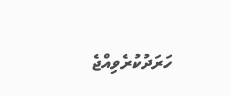ހަރަދުކުރެވިއްޖެ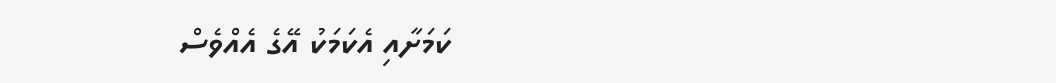ކަމަށާއި އެކަމަކު އޭގެ އެއްވެސް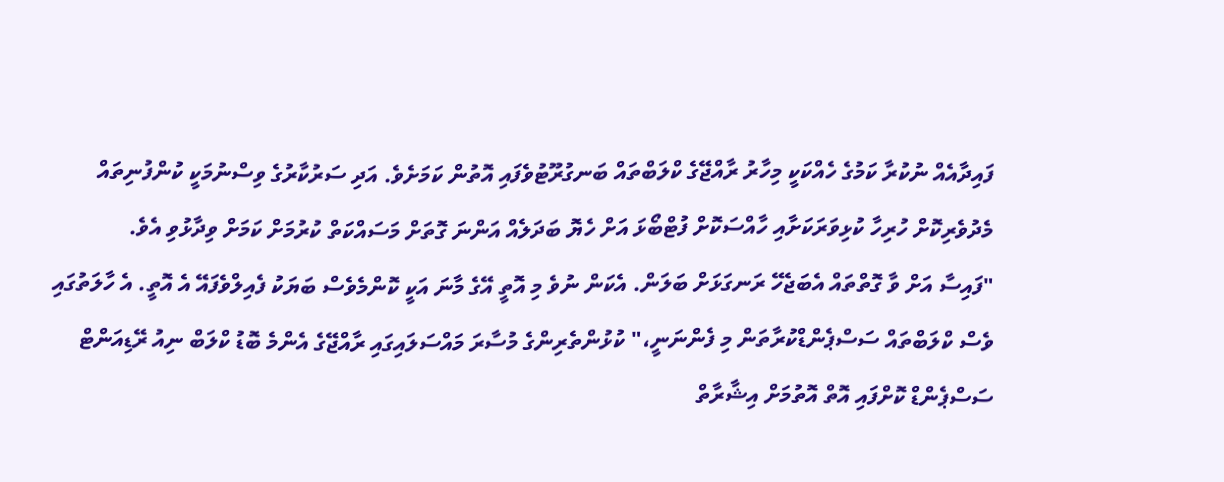ފައިދާއެއް ނުކުރާ ކަމުގެ ހެއްކަކީ މިހާރު ރާއްޖޭގެ ކްލަބްތައް ބަނގުރޫޓުވެފައި އޮތުން ކަމަށެވެ. އަދި ސަރުކާރުގެ ވިސްނުމަކީ ކުންފުނިތައް މެދުވެރިކޮށް ހުރިހާ ކުޅިވަރަކަށާއި ހާއްސަކޮށް ފުޓްބޯޅަ އަށް ހެޔޮ ބަދަލެއް އަންނަ ގޮތަށް މަސައްކަތް ކުރުމަށް ކަމަށް ވިދާޅުވި އެވެ.
"ފައިސާ އަށް ވާ ގޮތްތައް އެބަޖެހޭ ރަނގަޅަށް ބަލަން. އެކަން ނުވެ މި އޮތީ އޭގެ މާނަ އަކީ ކޮންމެވެސް ބަޔަކު ފެއިލްވެފައޭ އެ އޮތީ. އެ ހާލަތުގައި ވެސް ކްލަބްތައް ސަސްޕެންޑްކުރާތަން މި ފެންނަނީ،" ކުޅުންތެރިންގެ މުސާރަ މައްސަލައިގައި ރާއްޖޭގެ އެންމެ ބޮޑު ކްލަބް ނިއު ރޭޑިއަންޓް ސަސްޕެންޑް ކޮށްފައި އޮތް އޮތުމަށް އިޝާރާތް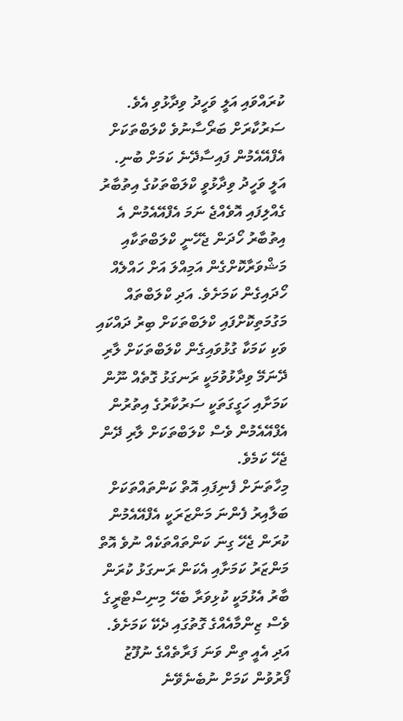ކުރައްވައި އަލީ ވަހީދު ވިދާޅުވި އެވެ.
ސަރުކާރަށް ބަރޯސާނުވެ ކްލަބްތަކަށް އެފްއޭއެމުން ފައިސާދޭނެ ކަމަށް ބުނި.
އަލީ ވަހީދު ވިދާޅުވީ ކްލަބްތަކުގެ އިތުބާރު ގެއްލިފައި އޮވެއްޖެ ނަމަ އެފްއޭއެމުން އެ އިތުބާރު ހޯދަން ޖެހޭނީ ކްލަބްތަކާއި މަޝްވަރާކޮށްގެން އަމިއްލަ އަށް ހައްލެއް ހޯދައިގެން ކަމަށެވެ. އަދި ކްލަބްތައް މަގުމަތިކޮށްފައި ކްލަބްތަކަށް ބިރު ދައްކައި ވަކި ކަމަކާ ގުޅުވައިގެން ކްލަބްތަކަށް ލާރި ދޭނަމޭ ވިދާޅުވުމަކީ ރަނގަޅު ގޮތެއް ނޫން ކަމަށާއި ހަގީގަތަކީ ސަރުކާރުގެ އިތުރުން އެފްއޭއެމުން ވެސް ކްލަބްތަކަށް ލާރި ދޭން ޖެހޭ ކަމެވެ.
މިހާތަނަށް ފެނިފައި އޮތް ކަންތައްތަކަށް ބަލާއިރު ފެންނަ މަންޒަރަކީ އެފްއޭއެމުން ކުރަން ޖެހޭ ގިނަ ކަންތައްތަކެއް ނުވެ އޮތް މަންޒަރު ކަމަށާއި އެކަން ރަނގަޅު ކުރަން ބާރު އެޅުމަކީ ކުޅިވަރާ ބެހޭ މިނިސްޓްރީގެ ވެސް ޒިންމާއެއްގެ ގޮތުގައި ދެކޭ ކަމަށެވެ. އަދި އެއީ ތިން ވަނަ ފަރާތެއްގެ ނުފޫޒު ފޯރުވުން ކަމަށް ނުބެނެވޭނެ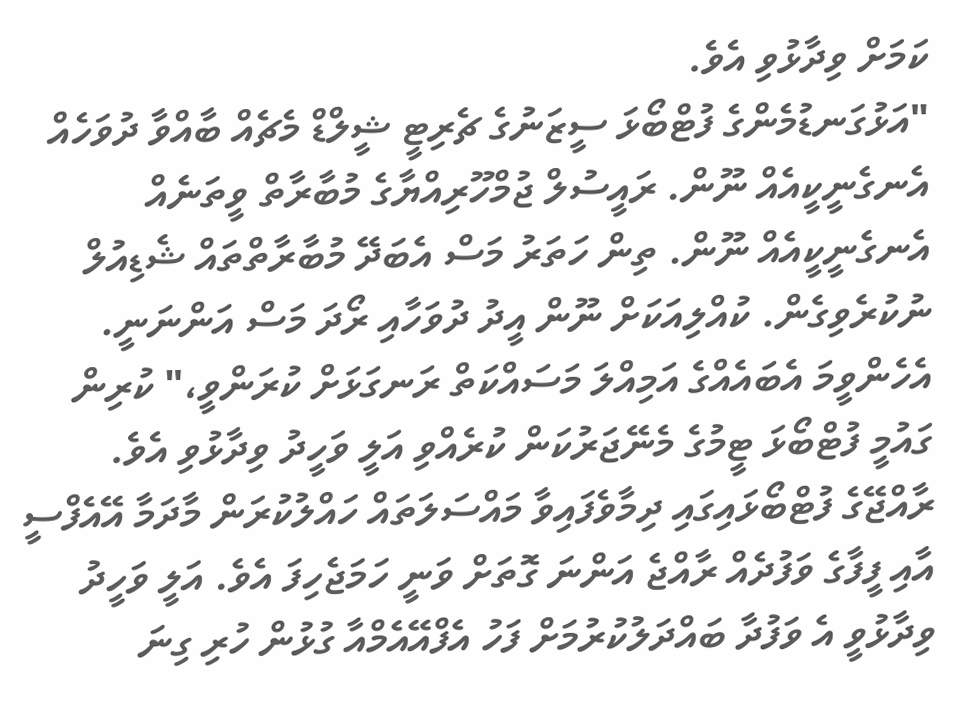ކަމަށް ވިދާޅުވި އެވެ.
"އަޅުގަނޑުމެންގެ ފުޓްބޯޅަ ސީޒަނުގެ ޗެރިޓީ ޝީލްޑް މެޗެއް ބާއްވާ ދުވަހެއް އެނގެނީކީއެއް ނޫން. ރައީސުލް ޖުމްހޫރިއްޔާގެ މުބާރާތް ވީތަނެއް އެނގެނީކީއެއް ނޫން. ތިން ހަތަރު މަސް އެބަދޭ މުބާރާތްތައް ޝެޑިއުލް ނުކުރެވިގެން. ކުއްލިއަކަށް ނޫން އީދު ދުވަހާއި ރޯދަ މަސް އަންނަނީ. އެހެންވީމަ އެބައެއްގެ އަމިއްލަ މަސައްކަތް ރަނގަޅަށް ކުރަންވީ،" ކުރިން ގައުމީ ފުޓްބޯޅަ ޓީމުގެ މެނޭޖަރުކަން ކުރެއްވި އަލީ ވަހީދު ވިދާޅުވި އެވެ.
ރާއްޖޭގެ ފުޓްބޯޅައިގައި ދިމާވެފައިވާ މައްސަލަތައް ހައްލުކުރަން މާދަމާ އޭއެފްސީ އާއި ފީފާގެ ވަފުދެއް ރާއްޖެ އަންނަ ގޮތަށް ވަނީ ހަމަޖެހިފަ އެވެ. އަލީ ވަހީދު ވިދާޅުވީ އެ ވަފުދާ ބައްދަލުކުރުމަށް ފަހު އެފްއޭއެމްއާ ގުޅުން ހުރި ގިނަ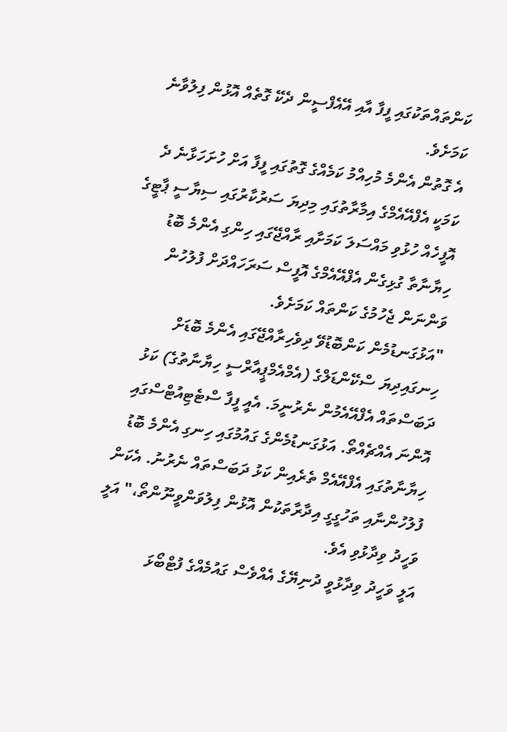ކަންތައްތަކުގައި ފީފާ އާއި އޭއެފްސީން ދެކޭ ގޮތެއް އޮޅުން ފިލުވާނެ ކަމަށެވެ.
އެ ގޮތުން އެންމެ މުހިއްމު ކަމެއްގެ ގޮތުގައި ފީފާ އަށް ހުށަހަޅާނެ ދެ ކަމަކީ އެފްއޭއެމްގެ އިމާރާތުގައި މިދިޔަ ސަރުކާރުގައި ސިޔާސީ ޕާޓީގެ އޮފީހެއް ހުޅުވި މައްސަލަ ކަމަށާއި ރާއްޖޭގައި ހިންގި އެންމެ ބޮޑު ހިޔާނާތާ ގުޅިގެން އެފްއޭއެމްގެ އޮފީސް ސަރަހައްދަށް ފުލުހުން ވަންނަން ޖެހުމުގެ ކަންތައް ކަމަށެވެ.
"އަޅުގަނޑުމެން ކަންބޮޑުވޭ ދިވެހިރާއްޖޭގައި އެންމެ ބޮޑަށް ހިނގައިދިޔަ ސްކޭންޑަލްގެ (އެމްއެމްޕީއާރްސީ ހިޔާނާތުގެ) ކަޅު ދަބަސްތައް އެފްއޭއެމުން ނެރުނީމަ. އެއީ ފީފާ ސްޓެޓިއުޓްސްގައި އޮންނަ އެއްޗެއްތޯ. އަޅުގަނޑުމެންގެ ގައުމުގައި ހިނގި އެންމެ ބޮޑު ހިޔާނާތުގައި އެފްއޭއެމް ތެރެއިން ކަޅު ދަބަސްތައް ނެރުނު. އެކަން ފުލުހުންނާއި ތަހުގީގީ އިދާރާތަކުން އޮޅުން ފިލުވަންވީނޫންތޯ،" އަލީ ވަހީދު ވިދާޅުވި އެވެ.
އަލީ ވަހީދު ވިދާޅުވީ ދުނިޔޭގެ އެއްވެސް ގައުމެއްގެ ފުޓްބޯޅަ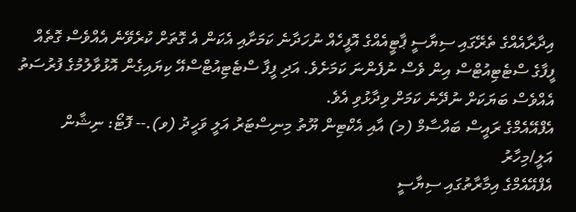އިދާރާއެއްގެ ތެރޭގައި ސިޔާސީ ޕާޓީއެއްގެ އޮފީހެއް ނުހަދާނެ ކަމަށާއި އެކަން އެ ގޮތަށް ކުރެވޭނެ އެއްވެސް ގޮތެއް ފީފާގެ ސްޓެޓިއުޓްސް އިން ވެސް ނުފެންނަ ކަމަށެވެ. އަދި ފީފާ ސްޓެޓިއުޓްސްއޭ ކިޔައިގެން އޮޅުވާލުމުގެ ފުރުސަތު އެއްވެސް ބަޔަކަށް ނުދޭނެ ކަމަށް ވިދާޅުވި އެވެ.
އެފްއޭއެމްގެ ރައީސް ބައްސާމް (މ) އާއި އެކްޓިން ޔޫތު މިނިސްޓަރު އަލީ ވަހީދު (ވ).-- ފޮޓޯ: ނިޝާން އަލީ/މިހާރު
އެފްއޭއެމްގެ އިމާރާތުގައި ސިޔާސީ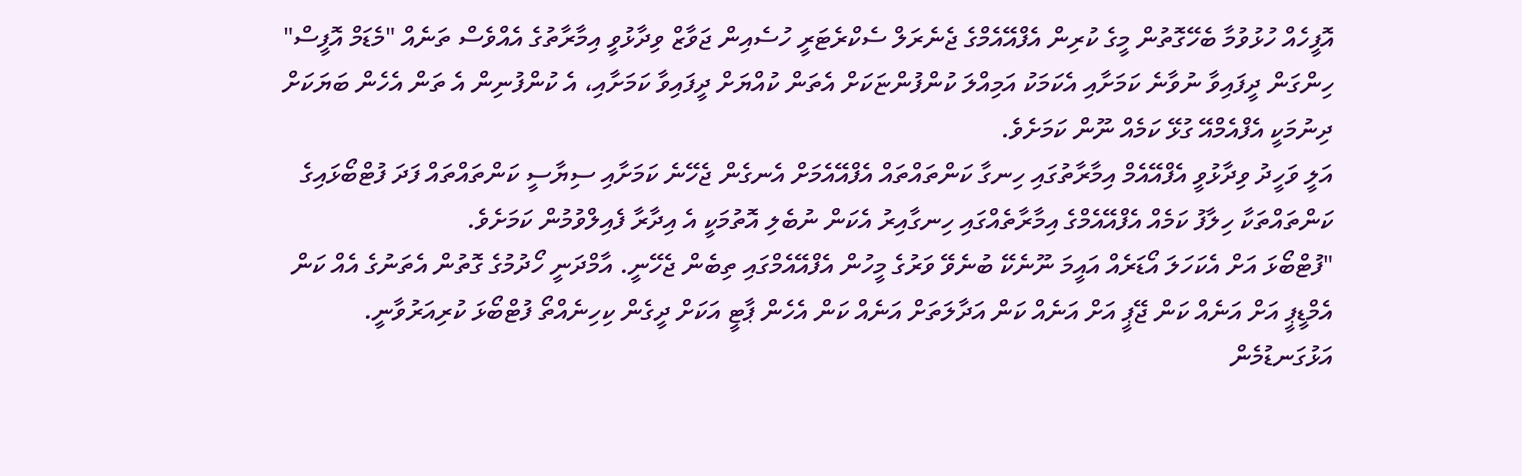އޮފީހެއް ހުޅުވުމާ ބެހޭގޮތުން މީގެ ކުރިން އެފްއޭއެމްގެ ޖެނެރަލް ސެކްރެޓަރީ ހުސެއިން ޖަވާޒް ވިދާޅުވީ އިމާރާތުގެ އެއްވެސް ތަނެއް "މެޑަމް އޮފީސް" ހިންގަން ދީފައިވާ ނުވާނެ ކަމަށާއި އެކަމަކު އަމިއްލަ ކުންފުންޏަކަށް އެތަން ކުއްޔަށް ދީފައިވާ ކަމަށާއި، އެ ކުންފުނިން އެ ތަން އެހެން ބަޔަކަށް ދިނުމަކީ އެފްއެމްއޭ ގުޅޭ ކަމެއް ނޫން ކަމަށެވެ.
އަލީ ވަހީދު ވިދާޅުވީ އެފްއޭއެމް އިމާރާތުގައި ހިނގާ ކަންތައްތައް އެފްއޭއެމަށް އެނގެން ޖެހޭނެ ކަމަށާއި ސިޔާސީ ކަންތައްތައް ފަދަ ފުޓްބޯޅައިގެ ކަންތައްތަކާ ހިލާފު ކަމެއް އެފްއޭއެމްގެ އިމާރާތެއްގައި ހިނގާއިރު އެކަން ނުބެލި އޮތުމަކީ އެ އިދާރާ ފެއިލްވުމުން ކަމަށެވެ.
"ފުޓްބޯޅަ އަށް އެކަހަލަ އޯޑަރެއް އައީމަ ނޫނެކޭ ބުނެވޭ ވަރުގެ މީހުން އެފްއޭއެމްގައި ތިބެން ޖެހޭނީ. އާމްދަނީ ހޯދުމުގެ ގޮތުން އެތަނުގެ އެއް ކަން އެމްޑީޕީ އަށް އަނެއް ކަން ޖޭޕީ އަށް އަނެއް ކަން އަދާލަތަށް އަނެއް ކަން އެހެން ޕާޓީ އަކަށް ދީގެން ކިހިނެއްތޯ ފުޓްބޯޅަ ކުރިއަރުވާނީ. އަޅުގަނޑުމެން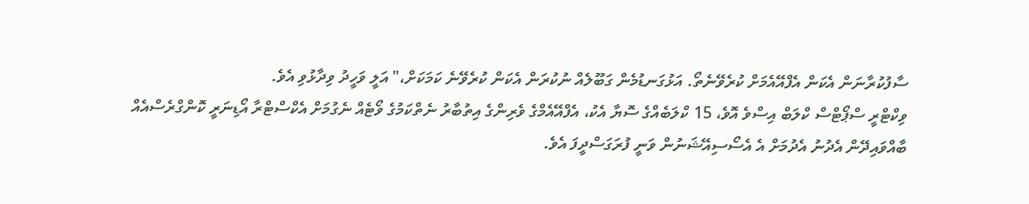ސާފުކުރާނަން އެކަން އެފްއޭއެމަށް ކުރެވޭނެތޯ. އަޅުގަނޑުމެން ގަބޫލެއް ނުކުރަން އެކަން ކުރެވޭނެ ކަމަކަށް،" އަލީ ވަހީދު ވިދާޅުވި އެވެ.
ވިކްޓްރީ ސްޕޯޓްސް ކްލަބް އިސްވެ އޮވެ، 15 ކްލަބެއްގެ ސޮޔާ އެކު، އެފްއޭއެމްގެ ވެރިންގެ އިތުބާރު ނެތްކަމުގެ ވޯޓެއް ނެގުމަށް އެކްސްޓްރާ އޯޑިނަރީ ކޮންގްރެސްއެއް ބާއްވައިދޭން އެދުނު އެދުމަށް އެ އެސޯސިއޭޝަނުން ވަނީ ފުރަގަސްދީފަ އެވެ.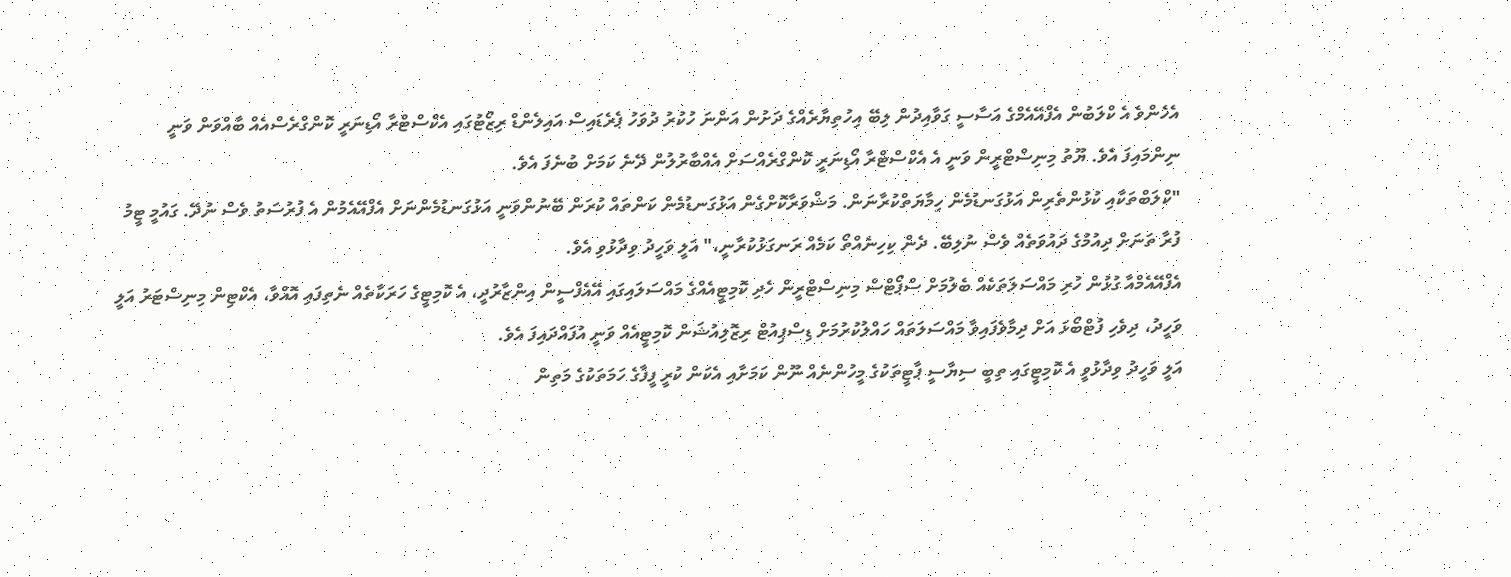އެހެންވެ އެ ކްލަބުން އެފްއޭއެމްގެ އަސާސީ ގަވާއިދުން ލިބޭ އިހުތިޔާރެއްގެ ދަށުން އަންނަ ހުކުރު ދުވަހު ޕެރެޑައިސް އައިލެންޑް ރިޒޯޓުގައި އެކްސްޓްރާ އޯޑިނަރީ ކޮންގްރެސްއެއް ބާއްވަން ވަނީ ނިންމައިފަ އެވެ. ޔޫތު މިނިސްޓްރީން ވަނީ އެ އެކްސްޓްރާ އޯޑިނަރީ ކޮންގްރެއްސަށް އެއްބާރުލުން ދޭނެ ކަމަށް ބުނެފަ އެވެ.
"ކްލަބްތަކާއި ކުޅުންތެރިން އަޅުގަނޑުމެން ހިމާޔަތްކުރާނަން. މަޝްވަރާކޮށްގެން އަޅުގަނޑުމެން ކަންތައް ކުރަން ބޭނުންވަނީ އަޅުގަނޑުމެންނަށް އެފްއޭއެމުން އެ ފުރުސަތު ވެސް ނުދޭ. ގައުމީ ޓީމު ފުރާ ތަނަށް ދިއުމުގެ ދައުވަތެއް ވެސް ނުލިބޭ. ދެން ކިހިނެއްތޯ ކަމެއް ރަނގަޅުކުރާނީ،" އަލީ ވަހީދު ވިދާޅުވި އެވެ.
އެފްއޭއެމްއާ ގުޅުން ހުރި މައްސަލަތަކެއް ބެލުމަށް ސްޕޯޓްސް މިނިސްޓްރީން ހެދި ކޮމިޓީއެއްގެ މައްސަލައިގައި އޭއެފްސީން އިންޒާރުދީ، އެ ކޮމިޓީގެ ހަރަކާތެއް ނެތިފައި އޮއްވާ، އެކްޓިން މިނިސްޓަރު އަލީ ވަހީދު، ދިވެހި ފުޓްބޯޅަ އަށް ދިމާވެފައިވާ މައްސަލަތައް ހައްލުކުރުމަށް ޑިސްޕިއުޓް ރިޒޮލިއުޝަން ކޮމިޓީއެއް ވަނީ އުފައްދައިފަ އެވެ.
އަލީ ވަހީދު ވިދާޅުވީ އެ ކޮމިޓީގައި ތިބީ ސިޔާސީ ޕާޓީތަކުގެ މީހުންނެއް ނޫން ކަމަށާއި އެކަން ކުރީ ފީފާގެ ހަމަތަކުގެ މަތިން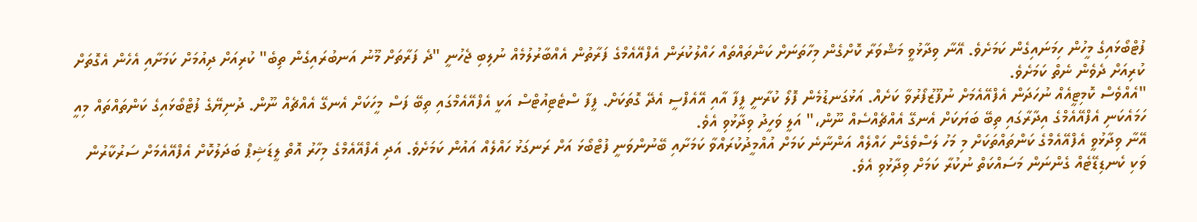ފުޓްބޯޅައިގެ މީހުން ހިމަނައިގެން ކަމަށެވެ. އޭނާ ވިދާޅުވީ މަޝްވަރާ ކޮށްގެން މިހާތަނަށް ކަންތައްތައް ހައްލުކުރަން އެފްއޭއެމްގެ ފަރާތުން އެއްބާރުލުމެއް ނުލިބި ޖެހުނީ "ދެ ފަރާތަށް މޫނު އަނބުރައިގެން ތިބެ" ކުރިއަށް ދިއުމަށް ކަމަށާއި އެހެން އެގޮތަށް ކުރިއަށް ދެވެން ނެތް ކަމަށެވެ.
"އެއްވެސް ކޮމިޓީއެއް ނުހަދަން އެފްއޭއެމަށް ނުފޫޒުފޯރުވާ ކަށެއް. އަޅުގަނޑުމެން ފޮލޯ ކުރާނީ ފީފާ އާއި އޭއެފްސީ އެދޭ ގޮތަކަށް. ފީފާ ސްޓެޓިއުޓްސް އަކީ އެފްއޭއެމްގައި ތިބޭ ފަސް މީހަކަށް އެނގޭ އެއްޗެއް ނޫން. ދުނިޔޭގެ ފުޓްބޯޅައިގެ ކަންތައްތައް މިއީ ހަމައެކަނި އެފްއޭއެމްގެ އިދާރާގައި ތިބޭ ބަޔަކަށް އެނގޭ އެއްޗެއްސެއް ނޫން،" އަލީ ވަހީދު ވިދާޅުވި އެވެ.
އޭނާ ވިދާޅުވީ އެފްއޭއެމްގެ ކަންތައްތަކަށް މި މަހު ލަސްވެގެން ހައްލެއް އަންނާނެ ކަމަށް އުއްމީދުކުރައްވާ ކަމަށާއި ބޭނުންވަނީ ފުޓްބޯޅަ އަށް ރަނގަޅު ހައްލެއް އައުން ކަމަށެވެ. އަދި އެފްއޭއެމްގެ މިހާރު އޮތް ލީޑަޝިޕް ބަދަލުކޮށް އެފްއޭއެމަށް ސަރުކާރުން ވަކި ކެނޑިޑޭޓެއް ގެންނަން މަސައްކަތް ނުކުރާ ކަމަށް ވިދާޅުވި އެވެ.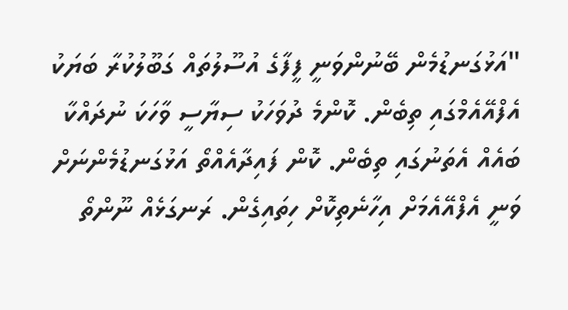"އަޅުގަނޑުމެން ބޭނުންވަނީ ފީފާގެ އުސޫލުތައް ގަބޫލުކުރާ ބަޔަކު އެފްއޭއެމްގައި ތިބެން. ކޮންމެ ދުވަހަކު ސިޔާސީ ވާހަކަ ނުދައްކާ ބައެއް އެތަނުގައި ތިބެން. ކޮން ފައިދާއެއްތޯ އަޅުގަނޑުމެންނަށް ވަނީ އެފްއޭއެމަށް އިހާނެތިކޮށް ހިތައިގެން. ރަނގަޅެއް ނޫންތޯ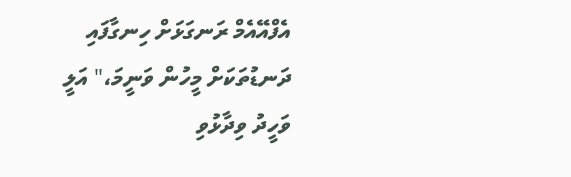އެފްއޭއެމް ރަނގަޅަށް ހިނގާފައި ދަނޑުތަކަށް މީހުން ވަނީމަ،" އަލީ ވަހީދު ވިދާޅުވި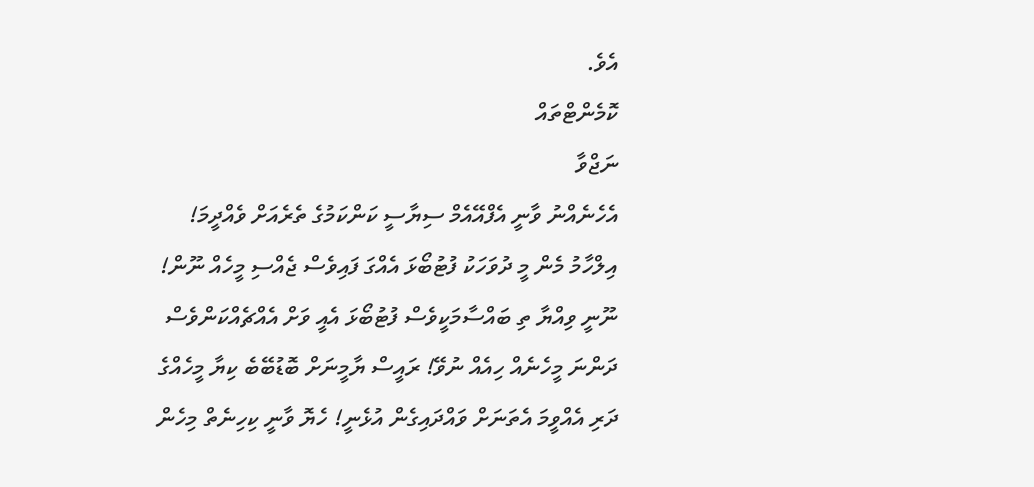އެވެ.
ކޮމެންޓްތައް
ނަޖްވާ
އެހެނެއްނު ވާނީ އެފްއޭއެމް ސިޔާސީ ކަންކަމުގެ ތެރެއަށް ވެއްދީމަ! އިލްހާމު މެން މީ ދުވަހަކު ފުޓުބޯޅަ އެއްގަ ފައިވެސް ޖެއްސި މީހެއް ނޫން! ނޫނީ ވިއްޔާ ތި ބައްސާމަކީވެސް ފުޓުބޯޅަ އެއީ ވަށް އެއްޗެއްކަންވެސް ދަންނަ މީހެނެއް ހިއެއް ނުވޭ! ރައީސް ޔާމީނަށް ބޮޑުބޭބެ ކިޔާ މީހެއްގެ ދަރި އެއްވީމަ އެތަނަށް ވައްދައިގެން އުޅެނީ! ހެޔޮ ވާނީ ކިހިނެތް މިހެން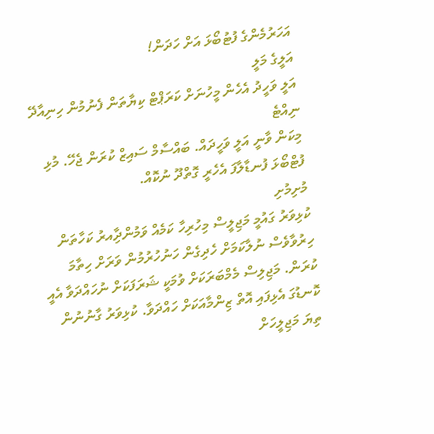އަހަރުމެންގެ ފުޓުބޯޅަ އަށް ހަދަން!
އަލީގެ މަލީ
އަލީ ވަހީދު އެހެން މީހުނަށް ކަރަޕްޓް ކިޔާތަން ފެނުމުން ހިނިއާދޭ
ނިއްޓެ
މިކަން ވާނީ އަލީ ވަހީދައް. ބައްސާމް ސައިޒް ކުރަން ޖެހޭ. މުޅި ފުޓްބޯޅަ ފުނޑާލާފަ އެހެރީ ގޮތްދޫ ނުކޮއް.
މުށިމުށި
ކުޅިވަރު ގައުމީ މަޖިލީސް މިހުރިހާ ކަމެއް ވަމުންދާިއރު ކަހާތަން ހިރުވާވެސް ނުލާކަމަށް ހެދިގެން ހަނުހުރުމުން ވަރަށް ހިތާމަ ކުރަން. މަޖިލިސް މެމްބަރަކަށް ވުމަކީ ޝަރަފަކަށް ނުހައްދަވާ އެއީ ކޮނޑުގަ އެޅިފައި އޮތް ޒިންމާއަކަށް ހައްދަވާ. ކުޅިވަރު ގާނުނުން ތިޔަ މަޖިލީހަށް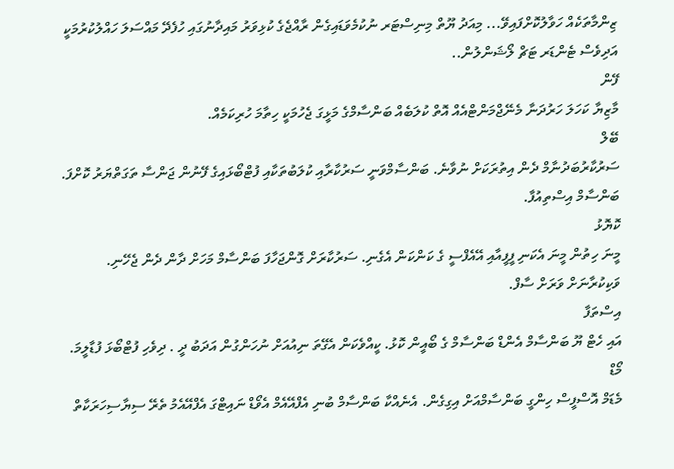ޒިންމާތަކެއް ހަވާލުކޮށްފައިވޭ... މިއަދު ޔޫތް މިނިސްޓަރ ނުކުމެވަޑައިގެން ރާއްޖެގެ ކުޅިވަރު މައިދާނުގައި ހުފެދޭ މައްސަލަ ހައްލުކުރުމަކީ އަދިވެސް ޓެންޑަރ ޓަޗް ލޯޝަންލުން..
ފޭން
މާޒިޔާ ކަހަލަ ހަރުދަނާ މެނޭޖްމަންޓްއެއް އޮތް ކުލަބެއް ބަންސާމްގެ މަޅީގަ ޖެހުމަކީ ހިތާމަ ހުރިކަމެއް.
ބޭލް
ސަރުކާރުބަދުނާމް ދެން އިތުރަކަށް ނުވާނެ. ބަންސާމްވަނީ ސަރުކާރާއި ކުލަބުތަކާއި ފުޓްބޯޅައިގެ ފޭނުން ޖަންސާ ތަގަތްޔަރު ކޮށްފަ. ބަންސާމް އިސްތިއުފާ.
ކޮޔޮޅު
މީނަ ހިތުން މީނަ އެކަނި ފީފީއާއި އޭއެފްސީ ގެ ކަންކަން އެގެނި. ސަރުކާރަށް ގޮންޖަހާފަ ބަންސާމް މަހަށް ދާން ދެން ޖެހޭނި. ވަކިކުރާނަށް ވަރަށް ސާފް.
އިސްތަފާ
އައި ހެޓް ޔޫ ބަންސާމް އެންޑް ބަންސާމް ގެ ބޯއީން ކޮޅު. ކީއްވެކަން އެގޭތަ ނިއުއަށް ނުހަންގުން އަދަބު ދީ . ދިވެހި ފުޓްބޯޅަ ފުޑާލީމަ.
މޯޑް
މެޑަމް އޮސްފީސް ހިންގީ ބަންސާމްއަށް އިގިގެން. އެނެއްކާ ބަންސާމް ބުނި އެފްއޭއެމް އެވޯޑް ނައިޓްގަ އެފްއޭއެމު ތެރޭ ސިޔާސިހަރަކާތް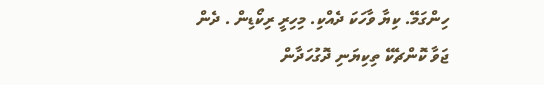ހިންގަމޭ. ކިޔާ ވާހަކަ ދެއްކި. މިހިރީ ރިކޯޑިން . ދެން ޖަވާ ކޮންޗެކޭ ތިކިޔަނި ދޮގުހަދާން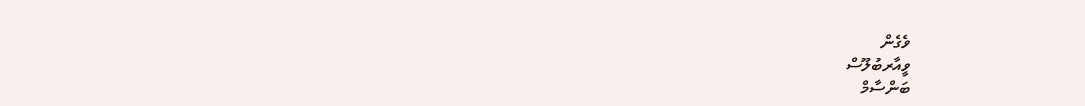ވެގެން
ވީއާރބުލޫސް
ބަންސާމް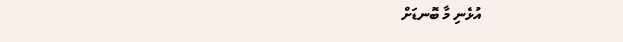އުޅެނި މާ ބޮނޑަށް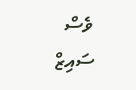ވެސް ސައިޒް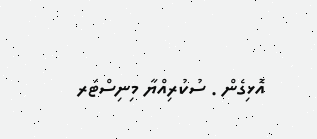އޮޅިގެން . ސުކުރިއްޔާ މިނިސްޓަރ